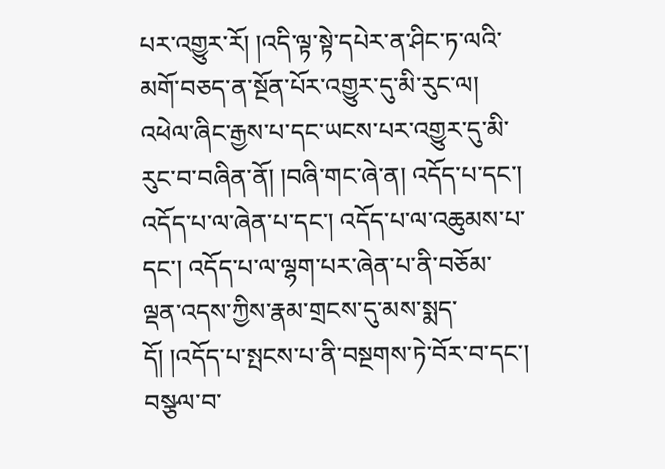པར་འགྱུར་རོ། །འདི་ལྟ་སྟེ་དཔེར་ན་ཤིང་ཏ་ལའི་མགོ་བཅད་ན་སྔོན་པོར་འགྱུར་དུ་མི་རུང་ལ། འཕེལ་ཞིང་རྒྱས་པ་དང་ཡངས་པར་འགྱུར་དུ་མི་རུང་བ་བཞིན་ནོ། །བཞི་གང་ཞེ་ན། འདོད་པ་དང་། འདོད་པ་ལ་ཞེན་པ་དང་། འདོད་པ་ལ་འཆུམས་པ་དང་། འདོད་པ་ལ་ལྷག་པར་ཞེན་པ་ནི་བཅོམ་ལྡན་འདས་ཀྱིས་རྣམ་གྲངས་དུ་མས་སྨད་དོ། །འདོད་པ་སྤངས་པ་ནི་བསྔགས་ཏེ་བོར་བ་དང་། བསྩལ་བ་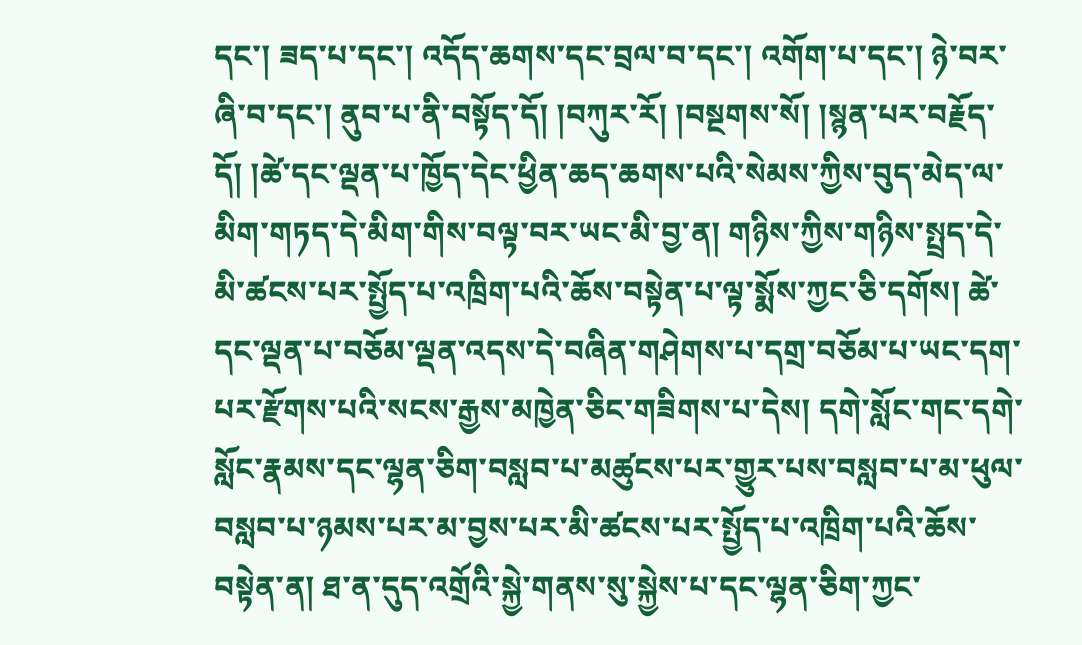དང་། ཟད་པ་དང་། འདོད་ཆགས་དང་བྲལ་བ་དང་། འགོག་པ་དང་། ཉེ་བར་ཞི་བ་དང་། ནུབ་པ་ནི་བསྟོད་དོ། །བཀུར་རོ། །བསྔགས་སོ། །སྙན་པར་བརྗོད་དོ། །ཚེ་དང་ལྡན་པ་ཁྱོད་དེང་ཕྱིན་ཆད་ཆགས་པའི་སེམས་ཀྱིས་བུད་མེད་ལ་མིག་གཏད་དེ་མིག་གིས་བལྟ་བར་ཡང་མི་བྱ་ན། གཉིས་ཀྱིས་གཉིས་སྤྲད་དེ་མི་ཚངས་པར་སྤྱོད་པ་འཁྲིག་པའི་ཆོས་བསྟེན་པ་ལྟ་སྨོས་ཀྱང་ཅི་དགོས། ཚེ་དང་ལྡན་པ་བཅོམ་ལྡན་འདས་དེ་བཞིན་གཤེགས་པ་དགྲ་བཅོམ་པ་ཡང་དག་པར་རྫོགས་པའི་སངས་རྒྱས་མཁྱེན་ཅིང་གཟིགས་པ་དེས། དགེ་སློང་གང་དགེ་སློང་རྣམས་དང་ལྷན་ཅིག་བསླབ་པ་མཚུངས་པར་གྱུར་པས་བསླབ་པ་མ་ཕུལ་བསླབ་པ་ཉམས་པར་མ་བྱས་པར་མི་ཚངས་པར་སྤྱོད་པ་འཁྲིག་པའི་ཆོས་བསྟེན་ན། ཐ་ན་དུད་འགྲོའི་སྐྱེ་གནས་སུ་སྐྱེས་པ་དང་ལྷན་ཅིག་ཀྱང་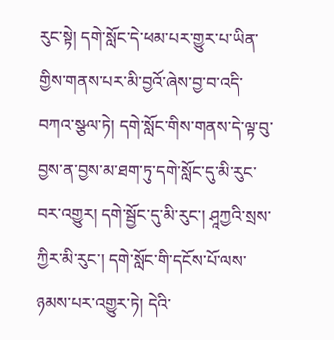རུང་སྟེ། དགེ་སློང་དེ་ཕམ་པར་གྱུར་པ་ཡིན་གྱིས་གནས་པར་མི་བྱའོ་ཞེས་བྱ་བ་འདི་བཀའ་སྩལ་ཏེ། དགེ་སློང་གིས་གནས་དེ་ལྟ་བུ་བྱས་ན་བྱས་མ་ཐག་ཏུ་དགེ་སློང་དུ་མི་རུང་བར་འགྱུར། དགེ་སྦྱོང་དུ་མི་རུང་། ཤཱཀྱའི་སྲས་ཀྱིར་མི་རུང་། དགེ་སློང་གི་དངོས་པོ་ལས་ཉམས་པར་འགྱུར་ཏེ། དེའི་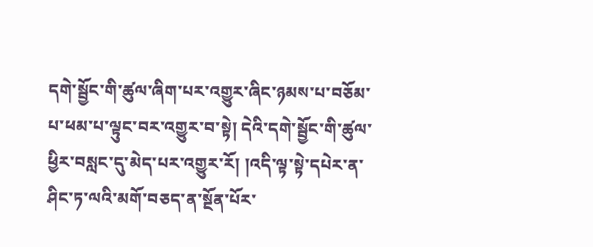དགེ་སྦྱོང་གི་ཚུལ་ཞིག་པར་འགྱུར་ཞིང་ཉམས་པ་བཅོམ་པ་ཕམ་པ་ལྟུང་བར་འགྱུར་བ་སྟེ། དེའི་དགེ་སྦྱོང་གི་ཚུལ་ཕྱིར་བསླང་དུ་མེད་པར་འགྱུར་རོ། །འདི་ལྟ་སྟེ་དཔེར་ན་ཤིང་ཏ་ལའི་མགོ་བཅད་ན་སྔོན་པོར་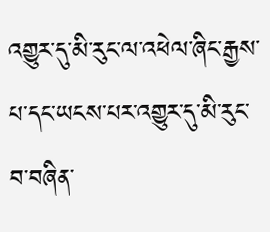འགྱུར་དུ་མི་རུང་ལ་འཕེལ་ཞིང་རྒྱས་པ་དང་ཡངས་པར་འགྱུར་དུ་མི་རུང་བ་བཞིན་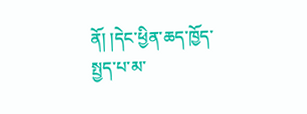ནོ། །དེང་ཕྱིན་ཆད་ཁྱོད་སྤྱད་པ་མ་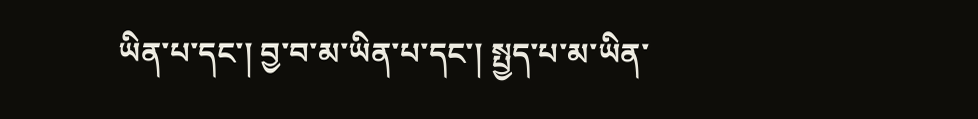ཡིན་པ་དང་། བྱ་བ་མ་ཡིན་པ་དང་། སྤྱད་པ་མ་ཡིན་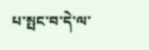པ་སྤང་བ་དེ་ལ་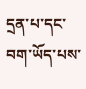དྲན་པ་དང་བག་ཡོད་པས་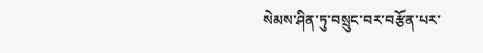སེམས་ཤིན་ཏུ་བསྲུང་བར་བརྩོན་པར་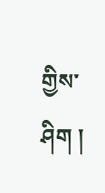གྱིས་ཤིག །